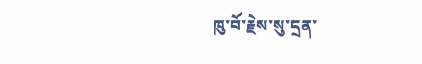ཁུ་བོ་རྗེས་སུ་དྲན་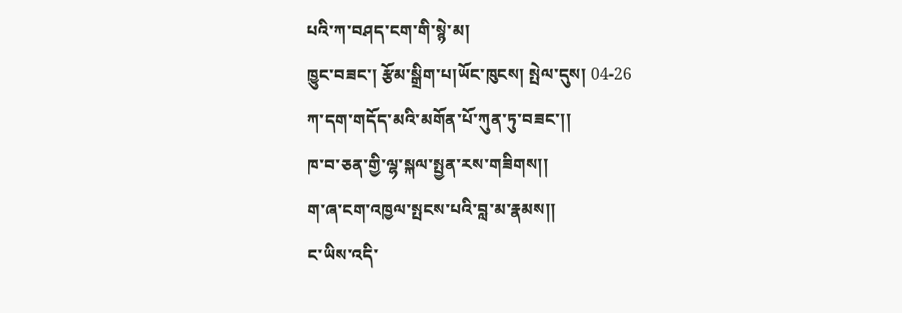པའི་ཀ་བཤད་ངག་གི་སྙེ་མ།
ཁྱུང་བཟང་། རྩོམ་སྒྲིག་པ།ཡོང་ཁུངས། སྤེལ་དུས། 04-26
ཀ་དག་གདོད་མའི་མགོན་པོ་ཀུན་ཏུ་བཟང་།།
ཁ་བ་ཅན་གྱི་ལྷ་སྐལ་སྤྱན་རས་གཟིགས།།
ག་ཞ་ངག་འཁྱལ་སྤངས་པའི་བླ་མ་རྣམས།།
ང་ཡིས་འདི་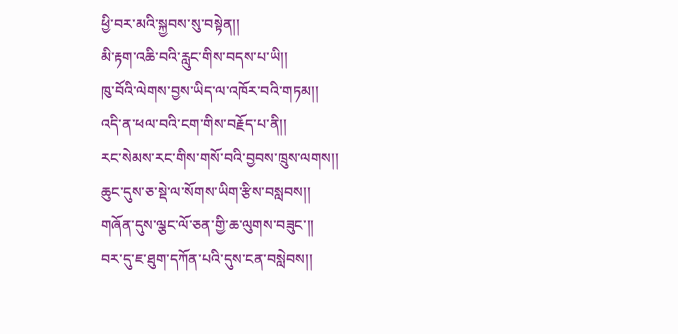ཕྱི་བར་མའི་སྐྱབས་སུ་བསྟེན།།
མི་རྟག་འཆི་བའི་རླུང་གིས་བདས་པ་ཡི།།
ཁུ་བོའི་ལེགས་བྱས་ཡིད་ལ་འཁོར་བའི་གཏམ།།
འདི་ན་ཕལ་བའི་ངག་གིས་བརྗོད་པ་ནི།།
རང་སེམས་རང་གིས་གསོ་བའི་བྱབས་ཁྲུས་ལགས།།
ཆུང་དུས་ཅ་སྡེ་ལ་སོགས་ཡིག་རྩིས་བསླབས།།
གཞོན་དུས་ལྕང་ལོ་ཅན་གྱི་ཆ་ལུགས་བཟུང་།།
བར་དུ་ཇ་ཐུག་དཀོན་པའི་དུས་ངན་བསླེབས།།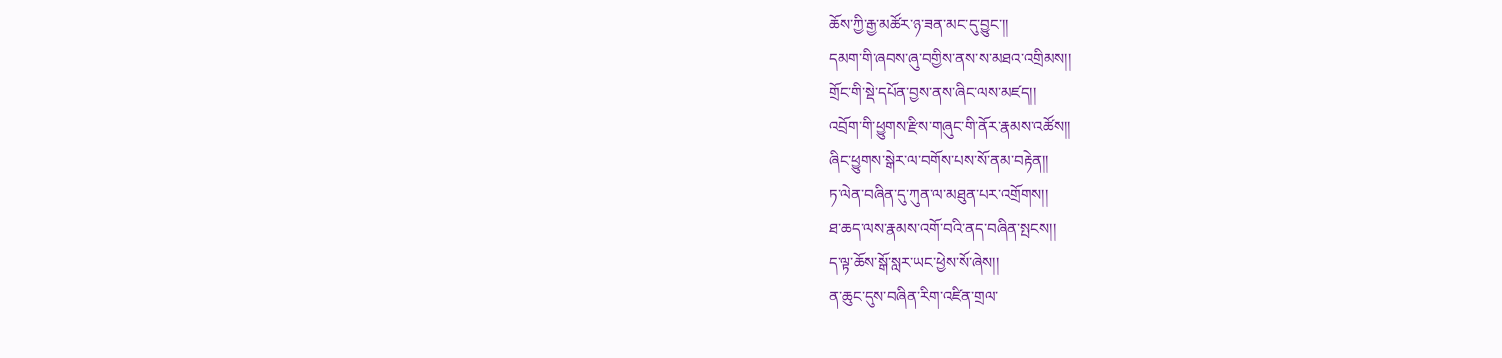ཆོས་ཀྱི་རྒྱ་མཚོར་ཉ་ཟན་མང་དུ་བྱུང་།།
དམག་གི་ཞབས་ཞུ་བགྱིས་ནས་ས་མཐའ་འགྲིམས།།
གྲོང་གི་སྡེ་དཔོན་བྱས་ནས་ཞིང་ལས་མཛད།།
འབྲོག་གི་ཕྱུགས་རྫིས་གཞུང་གི་ནོར་རྣམས་འཚོས།།
ཞིང་ཕྱུགས་སྒེར་ལ་བགོས་པས་སོ་ནམ་བརྟེན།།
ཏ་ལེན་བཞིན་དུ་ཀུན་ལ་མཐུན་པར་འགྲོགས།།
ཐ་ཆད་ལས་རྣམས་འགོ་བའི་ནད་བཞིན་སྤངས།།
ད་ལྟ་ཆོས་སྒོ་སླར་ཡང་ཕྱེས་སོ་ཞེས།།
ན་ཆུང་དུས་བཞིན་རིག་འཛིན་གྲལ་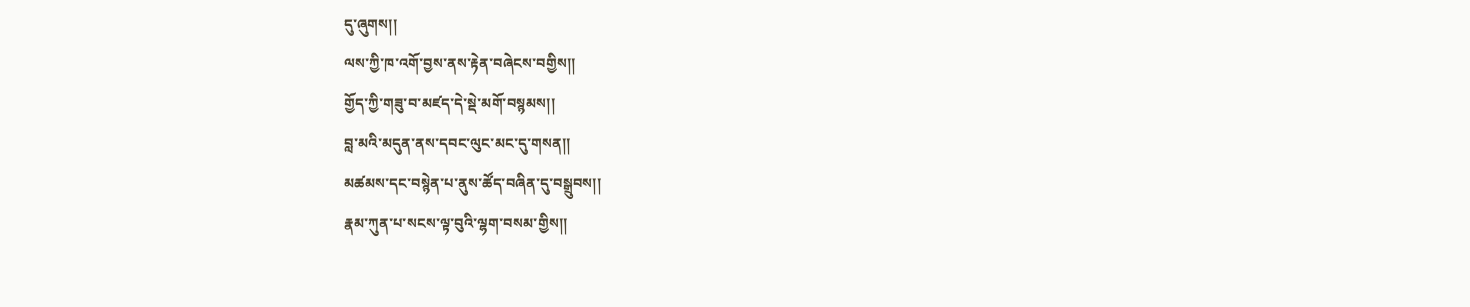དུ་ཞུགས།།
ལས་ཀྱི་ཁ་འགོ་བྱས་ནས་རྟེན་བཞེངས་བགྱིས།།
གྱོད་ཀྱི་གཟུ་བ་མཛད་དེ་སྡེ་མགོ་བསྙམས།།
བླ་མའི་མདུན་ནས་དབང་ལུང་མང་དུ་གསན།།
མཚམས་དང་བསྙེན་པ་ནུས་ཚོད་བཞིན་དུ་བསྒྲུབས།།
རྣམ་ཀུན་པ་སངས་ལྟ་བུའི་ལྷག་བསམ་གྱིས།།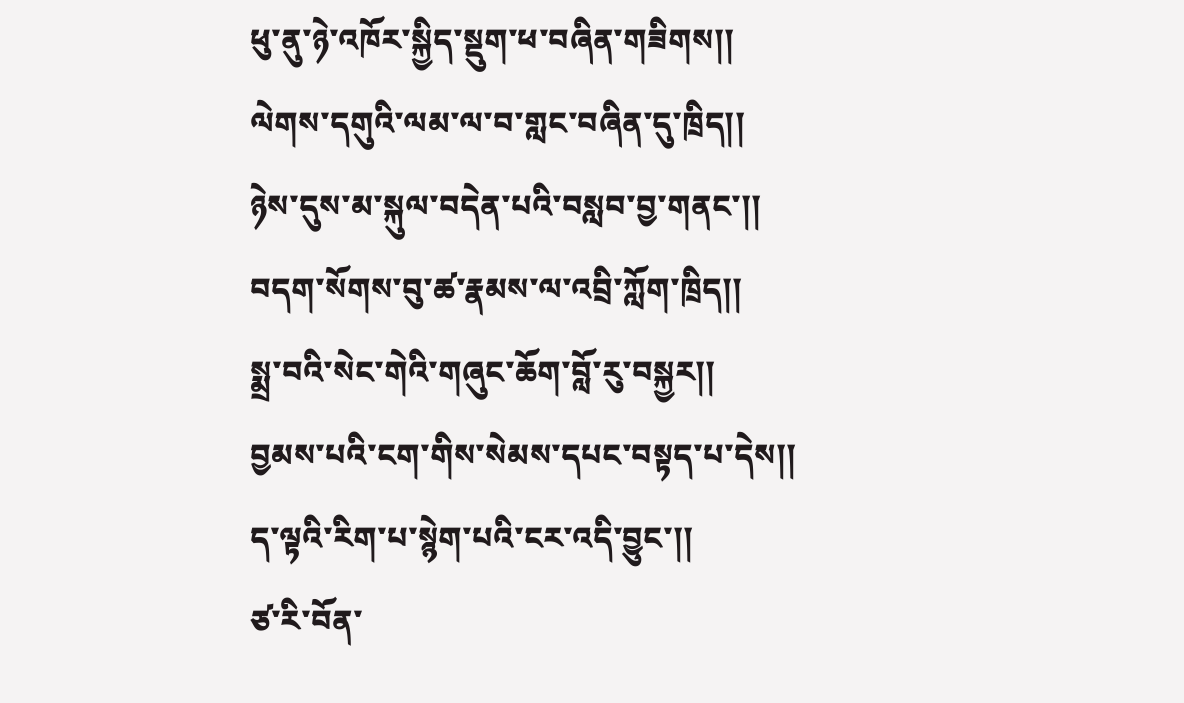ཕུ་ནུ་ཉེ་འཁོར་སྐྱིད་སྡུག་ཕ་བཞིན་གཟིགས།།
ལེགས་དགུའི་ལམ་ལ་བ་གླང་བཞིན་དུ་ཁྲིད།།
ཉེས་དུས་མ་སྐུལ་བདེན་པའི་བསླབ་བྱ་གནང་།།
བདག་སོགས་བུ་ཚ་རྣམས་ལ་འབྲི་ཀློག་ཁྲིད།།
སྨྲ་བའི་སེང་གེའི་གཞུང་ཆོག་བློ་རུ་བསྐྱར།།
བྱམས་པའི་ངག་གིས་སེམས་དཔང་བསྟད་པ་དེས།།
ད་ལྟའི་རིག་པ་སྙེག་པའི་ངར་འདི་བྱུང་།།
ཙ་རི་བོན་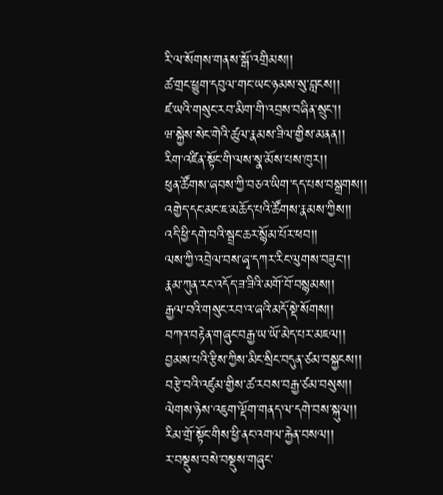རི་ལ་སོགས་གནས་སྒོ་འགྲིམས།།
ཚ་གྲང་ཕྱུག་དབུལ་གང་ཡང་ཉམས་སུ་བླངས།།
ཛ་ཡའི་གསུང་རབ་མིག་གི་འབྲས་བཞིན་སྲུང་།།
ཝ་སྐྱེས་སེང་གེའི་ཚུལ་རྣམས་ཟིལ་གྱིས་མནན།།
རིག་འཛིན་སྟོང་གི་ལས་སྣ་མོས་པས་ཁུར།།
ཕུན་ཚོགས་ཞབས་ཀྱི་བཅའ་ཡིག་དད་པས་བསྒྲགས།།
འགྱེད་དང་མང་ཇ་མཆོད་པའི་ཚོགས་རྣམས་ཀྱིས།།
འདི་ཕྱི་དགེ་བའི་སྦྲང་ཆར་སྙོམ་པོར་ཕབ།།
ལས་ཀྱི་འབྲེལ་བས་ཞྭ་དཀར་རིང་ལུགས་བཟུང་།།
རྣམ་ཀུན་རང་འདོད་ཟ་ཟིའི་མགོ་བོ་བསྙམས།།
རྒྱལ་བའི་གསུང་རབ་འ་ཞའི་མདོ་སྡེ་སོགས།།
བཀའ་བརྟེན་གཞུང་བརྒྱ་ཡ་ཡོ་མེད་པར་མཇལ།།
བྱམས་པའི་རྩིས་ཀྱིས་མིང་སྲིང་བདུན་ཙམ་བསྐྱངས།།
བརྩེ་བའི་འཛུམ་གྱིས་ཚ་རབས་བརྒྱ་ཙམ་བསུས།།
ལེགས་ཉེས་འཇུག་ལྡོག་གནད་ལ་དགེ་བས་སྐུལ།།
རིམ་གྲོ་སྟོང་གིས་ཕྱི་ནང་འགལ་རྐྱེན་བསལ།།
ར་བསྡུས་བསེ་བསྡུས་གཞུང་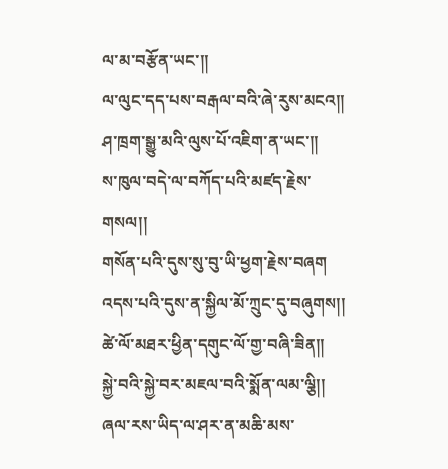ལ་མ་བརྩོན་ཡང་།།
ལ་ལུང་དད་པས་བརྒལ་བའི་ཞེ་རུས་མངའ།།
ཤ་ཁྲག་སྒྱུ་མའི་ལུས་པོ་འཇིག་ན་ཡང་།།
ས་ཁུལ་བདེ་ལ་བཀོད་པའི་མཛད་རྗེས་གསལ།།
གསོན་པའི་དུས་སུ་བུ་ཡི་ཕྱག་རྗེས་བཞག
འདས་པའི་དུས་ན་སྐྱིལ་མོ་ཀྲུང་དུ་བཞུགས།།
ཚེ་ལོ་མཐར་ཕྱིན་དགུང་ལོ་གྱ་བཞི་ཟིན།།
སྐྱེ་བའི་སྐྱེ་བར་མཇལ་བའི་སྨོན་ལམ་ལྕི།།
ཞལ་རས་ཡིད་ལ་ཤར་ན་མཆི་མས་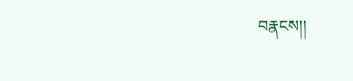བརྣངས།།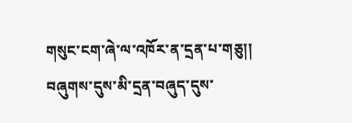གསུང་ངག་ཞེ་ལ་འཁོར་ན་དྲན་པ་གཅུ།།
བཞུགས་དུས་མི་དྲན་བཞུད་དུས་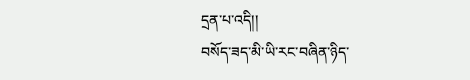དྲན་པ་འདི།།
བསོད་ཟད་མི་ཡི་རང་བཞིན་ཉིད་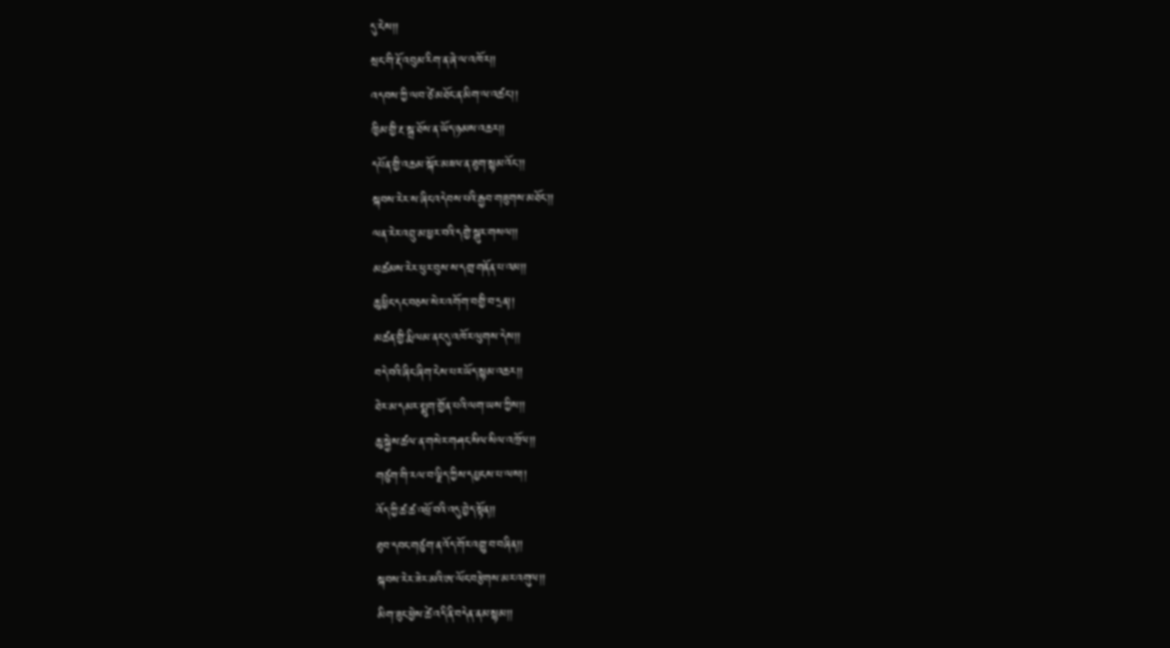དུ་ངེས།།
སྲང་གི་རྡོ་འབུམ་རིག་ན་ཞེ་ལ་འཁོར།།
འདབས་ཀྱི་ལབ་ཙེ་མཐོང་ན་མིག་ལ་འཚང་།།
ཁྱིམ་གྱི་རྔ་སྒྲ་ཐོས་ན་ཡོད་ཉམས་འཆར།།
དཔོན་གྱི་འཆམ་སྐོར་མཇལ་ན་ཐུག་སྙམ་འོང་།།
སྐབས་རེར་ས་ཞིང་འདེབས་པའི་རྒྱབ་གཟུགས་མཐོང་།།
ལན་རེར་འབྲུ་མ་ཕྱར་བའི་དགྱེ་སྒུར་གསལ།།
མཚམས་རེར་ཕུར་བུས་ས་དགྲ་གནོན་པ་འམ།།
ཆུ་ཕྱིང་དང་བཅས་སེར་འགོག་བགྱི་བ་དྲན།།
མཚན་གྱི་རྨི་ལམ་ནང་དུ་འཁོར་ལུགས་དེས།།
བདེ་བའི་ཞིང་ཞིག་ངེས་པར་ཡོད་སྙམ་འཆར།།
ཐེར་མ་དམར་སྨུག་གྱོན་པའི་ལག་ཡས་ཀྱིས།།
ཆུ་སྐྱེས་ཚལ་ན་གསེར་གཤང་སིལ་སིལ་འཁྲོལ།།
གཙུག་གི་རལ་བ་ལྗིད་ཀྱིས་དཔྱངས་པ་ལས།།
འོད་ཀྱི་ཚ་ཚ་འཕྲོ་བའི་འདུ་བྱེད་སྟོན།།
ཐུབ་དབང་གཙུག་ན་འོད་གོར་འགྱུ་བ་བཞིན།།
སྐབས་རེར་ཟེར་མའི་ཨ་ལོང་བརྩེགས་མར་འགུལ།།
མིག་ཟུང་ཕྱེས་ཚེ་འདི་ནི་བདེན་ནམ་སྙམ།།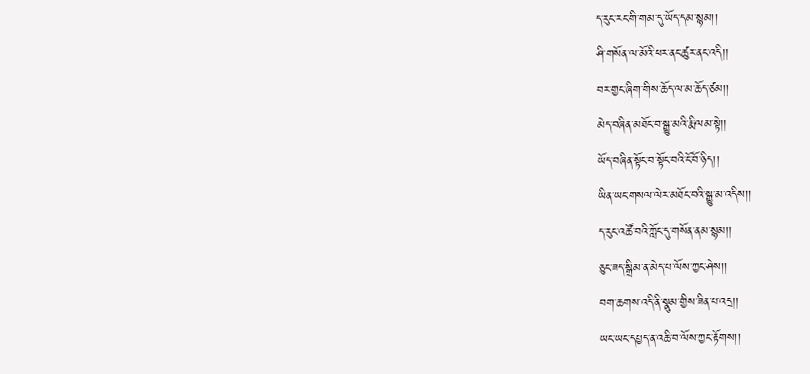ད་རུང་རང་གི་གམ་དུ་ཡོད་དམ་སྙམ།།
ཤི་གསོན་ལ་མོའི་ཕར་ནང་ཚུར་ནང་འདི།།
བར་གྱང་ཞིག་གིས་ཆོད་ལ་མ་ཆོད་ཙམ།།
མེད་བཞིན་མཐོང་བ་སྒྱུ་མའི་རྨི་ལམ་སྟེ།།
ཡོད་བཞིན་སྟོང་བ་སྟོང་བའི་ངོ་བོ་ཉིད།།
ཡིན་ཡང་གསལ་ལེར་མཐོང་བའི་སྒྱུ་མ་འདིས།།
ད་རུང་འཚོ་བའི་ཀློང་དུ་གསོན་ནམ་སྙམ།།
ཅུང་ཟད་སྒྲིམ་ན་མེད་པ་ལོས་ཀྱང་ཤེས།།
བག་ཆགས་འདི་ནི་སྣུམ་གྱིས་ཟིན་པ་འདྲ།།
ཡང་ཡང་དཔྱད་ན་འཆི་བ་ལོས་ཀྱང་རྟོགས།།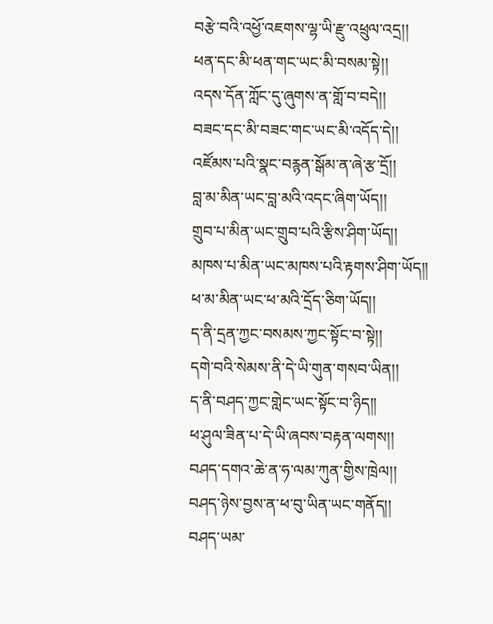བརྩེ་བའི་འཕྱོ་འཇགས་ལྷ་ཡི་རྫུ་འཕྲུལ་འདྲ།།
ཕན་དང་མི་ཕན་གང་ཡང་མི་བསམ་སྟེ།།
འདས་དོན་ཀློང་དུ་ཞུགས་ན་གློ་བ་བདེ།།
བཟང་དང་མི་བཟང་གང་ཡང་མི་འདོད་དེ།།
འཛོམས་པའི་སྣང་བརྙན་སྒོམ་ན་ཞེ་རྩ་དྲོ།།
བླ་མ་མིན་ཡང་བླ་མའི་འདང་ཞིག་ཡོད།།
གྲུབ་པ་མིན་ཡང་གྲུབ་པའི་རྩིས་ཤིག་ཡོད།།
མཁས་པ་མིན་ཡང་མཁས་པའི་རྟགས་ཤིག་ཡོད།།
ཕ་མ་མིན་ཡང་ཕ་མའི་དྲོད་ཅིག་ཡོད།།
ད་ནི་དྲན་ཀྱང་བསམས་ཀྱང་སྟོང་བ་སྟེ།།
དགེ་བའི་སེམས་ནི་དེ་ཡི་གུན་གསབ་ཡིན།།
ད་ནི་བཤད་ཀྱང་གླེང་ཡང་སྟོང་བ་ཉིད།།
ཕ་ཤུལ་ཟིན་པ་དེ་ཡི་ཞབས་བརྟན་ལགས།།
བཤད་དགའ་ཆེ་ན་ཧ་ལམ་ཀུན་གྱིས་ཁྲེལ།།
བཤད་ཉེས་བྱས་ན་ཕ་བུ་ཡིན་ཡང་གནོད།།
བཤད་ཡམ་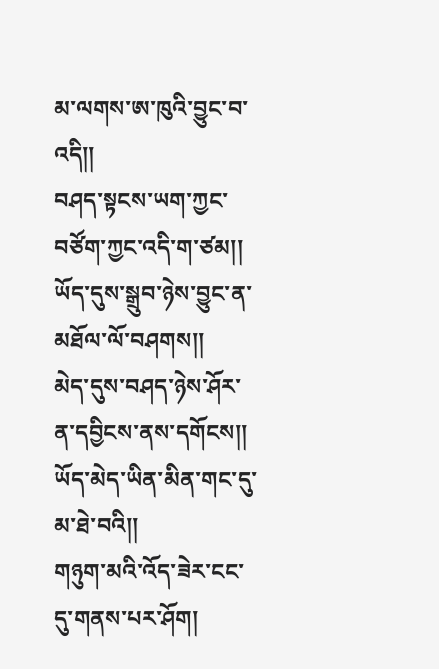མ་ལགས་ཨ་ཁུའི་བྱུང་བ་འདི།།
བཤད་སྟངས་ཡག་ཀྱང་བཙོག་ཀྱང་འདི་ག་ཙམ།།
ཡོད་དུས་སྒྲུབ་ཉེས་བྱུང་ན་མཐོལ་ལོ་བཤགས།།
མེད་དུས་བཤད་ཉེས་ཤོར་ན་དབྱིངས་ནས་དགོངས།།
ཡོད་མེད་ཡིན་མིན་གང་དུ་མ་ཐེ་བའི།།
གཉུག་མའི་འོད་ཟེར་ངང་དུ་གནས་པར་ཤོག།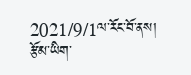2021/9/1ལ་རོང་བོ་ནས།
རྩོམ་ཡིག་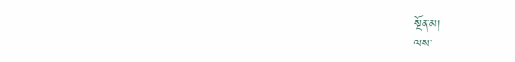སྔོན་མ།
ལས་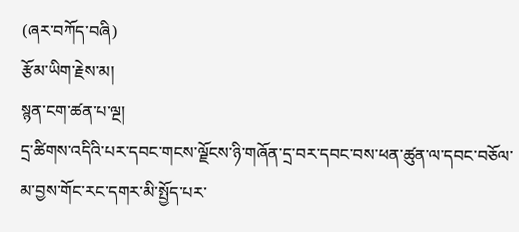(ཞར་བཀོད་བཞི)
རྩོམ་ཡིག་རྗེས་མ།
སྙན་ངག་ཚན་པ་ལྔ།
དྲ་ཚིགས་འདིའི་པར་དབང་གངས་ལྗོངས་ཉི་གཞོན་དྲ་བར་དབང་བས་ཕན་ཚུན་ལ་དབང་བཅོལ་མ་བྱས་གོང་རང་དགར་མི་སྤྱོད་པར་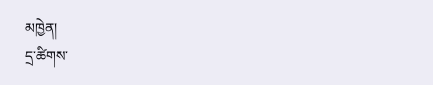མཁྱེན།
དྲ་ཚིགས་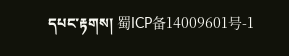དཔང་རྟགས། 蜀ICP备14009601号-1